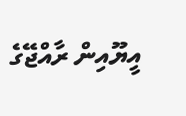އީޔޫއިން ރާއްޖޭގެ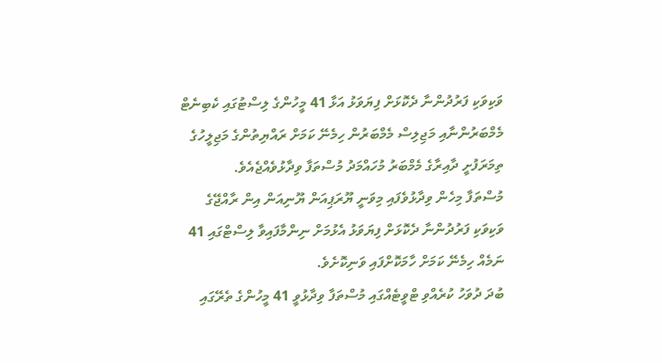ވަކިވަކި ފަރުދުންނާ ދެކޮޅަށް ފިޔަވަޅު އަޅާ 41 މީހުންގެ ލިސްޓުގައި ކެބިނެޓް މެމްބަރުންނާއި މަޖިލިސް މެމްބަރުން ހިމެނޭ ކަމަށް ރައްޔިތުންގެ މަޖިލީހުގެ ތިމަރަފުށީ ދާއިރާގެ މެމްބަރު މުހައްމަދު މުސްތަފާ ވިދާޅުވެއްޖެއެވެ.
މުސްތަފާ މިހެން ވިދާޅުވެފައި މިވަނީ ޔޫރަޕިއަން ޔޫނިއަން އިން ރާއްޖޭގެ ވަކިވަކި ފަރުދުންނާ ދެކޮޅަށް ފިޔަވަޅު އެޅުމަށް ނިންމާފައިވާ ލިސްޓްގައި 41 ނަމެއް ހިމެނޭ ކަމަށް ހާމަކޮށްފައި ވަނިކޮށެވެ.
ބުދަ ދުވަހު ކުރެއްވި ޓްވީޓެއްގައި މުސްތަފާ ވިދާޅުވީ 41 މީހުންގެ ތެރޭގައި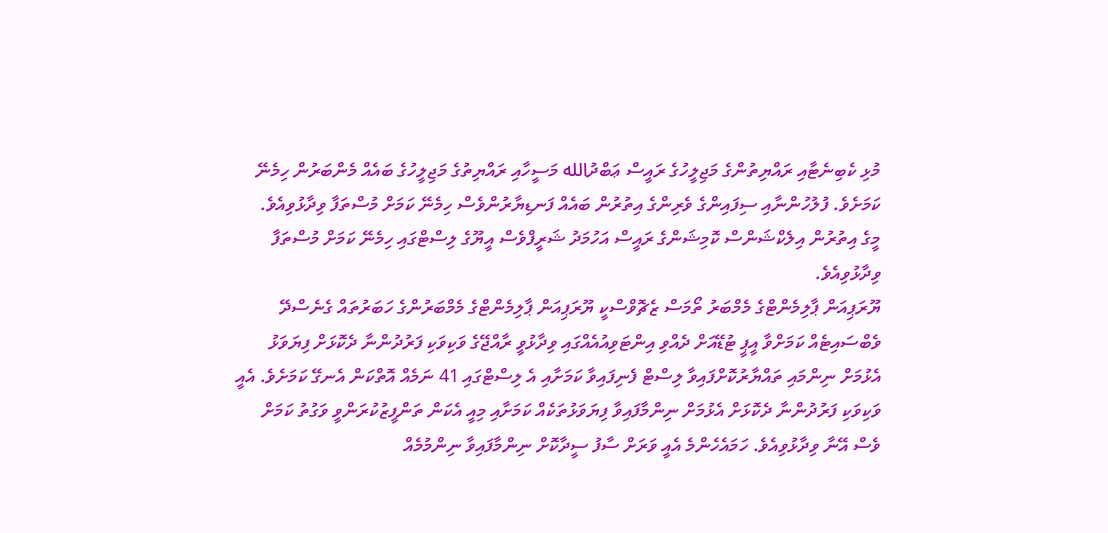މުޅި ކެބިނެޓާއި ރައްޔިތުންގެ މަޖިލީހުގެ ރައީސް ޢަބްދުالله މަސީހާއި ރައްޔިތުގެ މަޖިލީހުގެ ބައެއް މެންބަރުން ހިމެނޭ ކަމަށެވެ. ފުލުހުންނާއި ސިފައިންގެ ވެރިންގެ އިތުރުން ބައެއް ފަނޑިޔާރުންވެސް ހިމެނޭ ކަމަށް މުސްތަފާ ވިދާޅުވިއެވެ.
މީގެ އިތުރުން އިލެކްޝަންސް ކޮމިޝަންގެ ރައީސް އަހުމަދު ޝަރީފްވެސް އީޔޫގެ ލިސްޓްގައި ހިމެނޭ ކަމަށް މުސްތަފާ ވިދާޅުވިއެވެ.
ޔޫރަޕިއަން ޕާލިމެންޓްގެ މެމްބަރު ތޯމަސް ޒެޗޮވްސްކީ ޔޫރަޕިއަން ޕާލިމެންޓްގެ މެމްބަރުންގެ ހަބަރުތައް ގެނެސްދޭ ވެބްސައިޓެއް ކަމަށްވާ އީޕީ ޓުޑޭއަށް ދެއްވި އިންޓަވިއުއެއްގައި ވިދާޅުވީ ރާއްޖޭގެ ވަކިވަކި ފަރުދުންނާ ދެކޮޅަށް ފިޔަވަޅު އެޅުމަށް ނިންމައި ތައްޔާރުކޮށްފައިވާ ލިސްޓް ފެނިފައިވާ ކަމަށާއި އެ ލިސްޓްގައި 41 ނަމެއް އޮތްކަން އެނގޭ ކަމަށެވެ. އެއީ ވަކިވަކި ފަރުދުންނާ ދެކޮޅަށް އެޅުމަށް ނިންމާފައިވާ ފިޔަވަޅުތަކެއް ކަމަށާއި މިއީ އެކަން ތަންފީޒުކުރަންވީ ވަގުތު ކަމަށް ވެސް އޭނާ ވިދާޅުވިއެވެ. ހަމައެހެންމެ އެއީ ވަރަށް ސާފު ސީދާކޮށް ނިންމާފައިވާ ނިންމުމެއް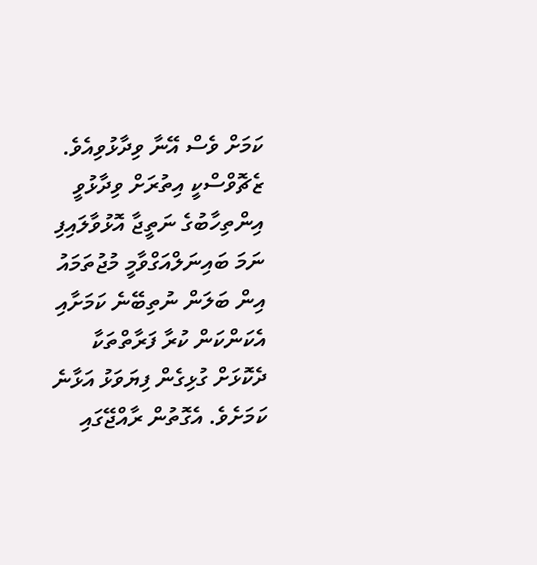ކަމަށް ވެސް އޭނާ ވިދާޅުވިއެވެ.
ޒެޗޮވްސްކީ އިތުރަށް ވިދާޅުވީ އިންތިހާބުގެ ނަތީޖާ އޮޅުވާލައިފި ނަމަ ބައިނަލްއަގްވާމީ މުޖުތަމައު އިން ބަލަން ނުތިބޭނެ ކަމަށާއި އެކަންކަން ކުރާ ފަރާތްތަކާ ދެކޮޅަށް ގުޅިގެން ފިޔަވަޅު އަޅާނެ ކަމަށެވެ. އެގޮތުން ރާއްޖޭގައި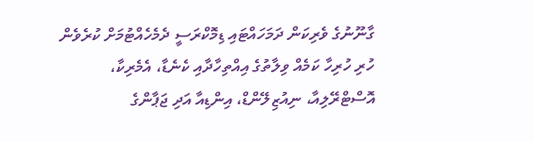ގާނޫނުގެ ވެރިކަން ދަމަހައްޓައި ޑިމޮކްރަސީ ދެމެހެއްޓުމަށް ކުރެވެން ހުރި ހުރިހާ ކަމެއް ވިލާތުގެ އިއްތިހާދާއި ކެނެޑާ، އެމެރިކާ، އޮސްޓްރޭލިއާ، ނިއުޒިލޭންޑް، އިންޑިއާ އަދި ޖަޕާންގެ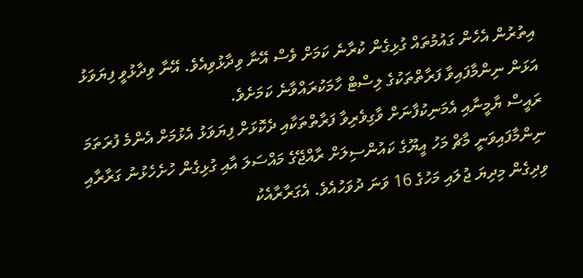އިތުރުން އެހެން ގައުމުތައް ގުޅިގެން ކުރާނެ ކަމަށް ވެސް އޭނާ ވިދާޅުވިއެވެ. އޭނާ ވިދާޅުވީ ފިޔަވަޅު އަޅަން ނިންމާފައިވާ ފަރާތްތަކުގެ ލިސްޓް ހާމަކުރައްވާނެ ކަމަށެވެ.
ރައީސް ޔާމީނާއި އެމަނިކުފާނަށް ވާގިވެރިވާ ފަރާތްތަކާއި ދެކޮޅަށް ފިޔަވަޅު އެޅުމަށް އެންމެ ފުރަތަމަ ނިންމާފައިވަނީ މާޗް މަހު އީޔޫގެ ކައުންސިލަށް ރާއްޖޭގެ މައްސަލަ އާއި ގުޅިގެން ހުށެހެޅުނު ގަރާރާއި ވިދިގެން މިދިޔަ ޖުލައި މަހުގެ 16 ވަނަ ދުވަހުއެވެ. އެގަރާރާއެކު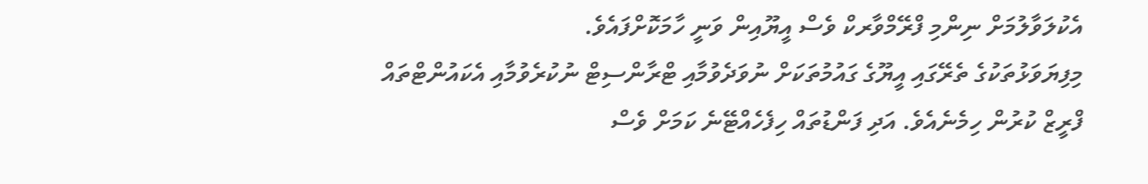އެކުލަވާލުމަށް ނިންމި ފްރޭމްވާރކް ވެސް އީޔޫއިން ވަނީ ހާމަކޮށްފައެވެ.
މިފިޔަވަޅުތަކުގެ ތެރޭގައި އީޔޫގެ ގައުމުތަކަށް ނުވަދެވުމާއި ޓްރާންސިޓް ނުކުރެވުމާއި އެކައުންޓްތައް ފްރީޒް ކުރުން ހިމެނެއެވެ. އަދި ފަންޑުތައް ހިފެހެއްޓޭނެ ކަމަށް ވެސް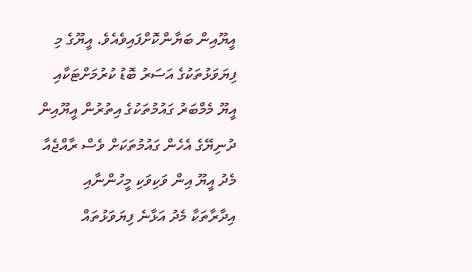އީޔޫއިން ބަޔާންކޮށްފައިވެއެވެ. އީޔޫގެ މި ފިޔަވަޅުތަކުގެ އަސަރު ބޮޑު ކުރުމަށްޓަކާއި އީޔޫ މެމްބަރު ގައުމުތަކުގެ އިތުރުން އީޔޫއިން ދުނިޔޭގެ އެހެން ގައުމުތަކަށް ވެސް ރާއްޖެއާ މެދު އީޔޫ އިން ވަކިވަކި މީހުންނާއި އިދާރާތަކާ މެދު އަޅާނެ ފިޔަވަޅުތައް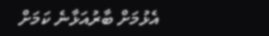އެޅުމަށް ބާރުއަޅާނެ ކަމަށް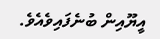އީޔޫއިން ބުނެފައިވެއެވެ.